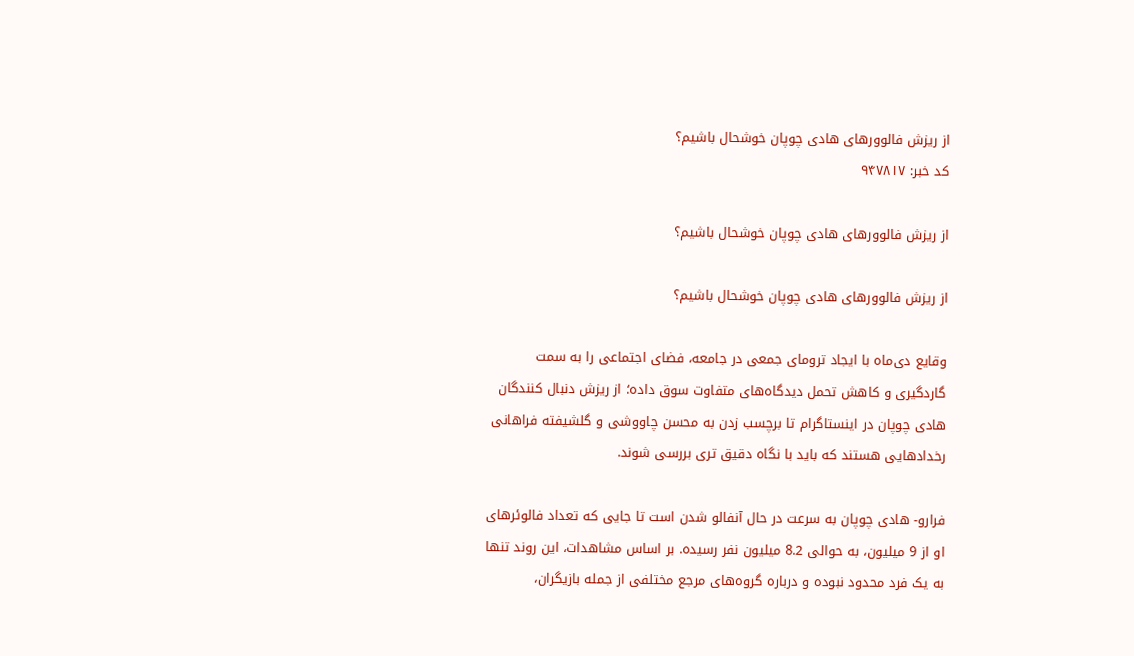از ریزش فالوورهای هادی چوپان خوشحال باشیم؟
کد خبر: ۹۴۷۸۱۷

از ریزش فالوورهای هادی چوپان خوشحال باشیم؟

از ریزش فالوورهای هادی چوپان خوشحال باشیم؟

وقایع دی‌ماه با ایجاد ترومای جمعی در جامعه، فضای اجتماعی را به سمت گاردگیری و کاهش تحمل دیدگاه‌های متفاوت سوق داده؛ از ریزش دنبال کنندگان هادی چوپان در اینستاگرام تا برچسب زدن به محسن چاووشی و گلشیفته فراهانی رخدادهایی هستند که باید با نگاه دقیق تری بررسی شوند.

فرارو- هادی چوپان به سرعت در حال آنفالو شدن است تا جایی که تعداد فالوئرهای او از 9 میلیون، به حوالی 8.2 میلیون نفر رسیده. بر اساس مشاهدات، این روند تنها به یک فرد محدود نبوده و درباره گروه‌های مرجع مختلفی از جمله بازیگران،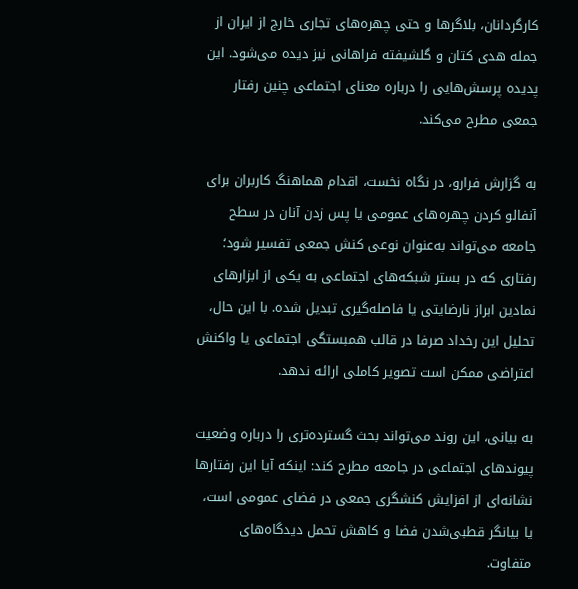کارگردانان، بلاگرها و حتی چهره‌های تجاری خارج از ایران از جمله هدی کتان و گلشیفته فراهانی نیز دیده می‌شود. این پدیده پرسش‌هایی را درباره معنای اجتماعی چنین رفتار جمعی مطرح می‌کند.

به گزارش فرارو، در نگاه نخست، اقدام هماهنگ کاربران برای آنفالو کردن چهره‌های عمومی یا پس زدن آنان در سطح جامعه می‌تواند به‌عنوان نوعی کنش جمعی تفسیر شود؛ رفتاری که در بستر شبکه‌های اجتماعی به یکی از ابزارهای نمادین ابراز نارضایتی یا فاصله‌گیری تبدیل شده. با این حال، تحلیل این رخداد صرفا در قالب همبستگی اجتماعی یا واکنش اعتراضی ممکن است تصویر کاملی ارائه ندهد.

به بیانی، این روند می‌تواند بحث گسترده‌تری را درباره وضعیت پیوندهای اجتماعی در جامعه مطرح کند: اینکه آیا این رفتارها نشانه‌ای از افزایش کنشگری جمعی در فضای عمومی است، یا بیانگر قطبی‌شدن فضا و کاهش تحمل دیدگاه‌های متفاوت.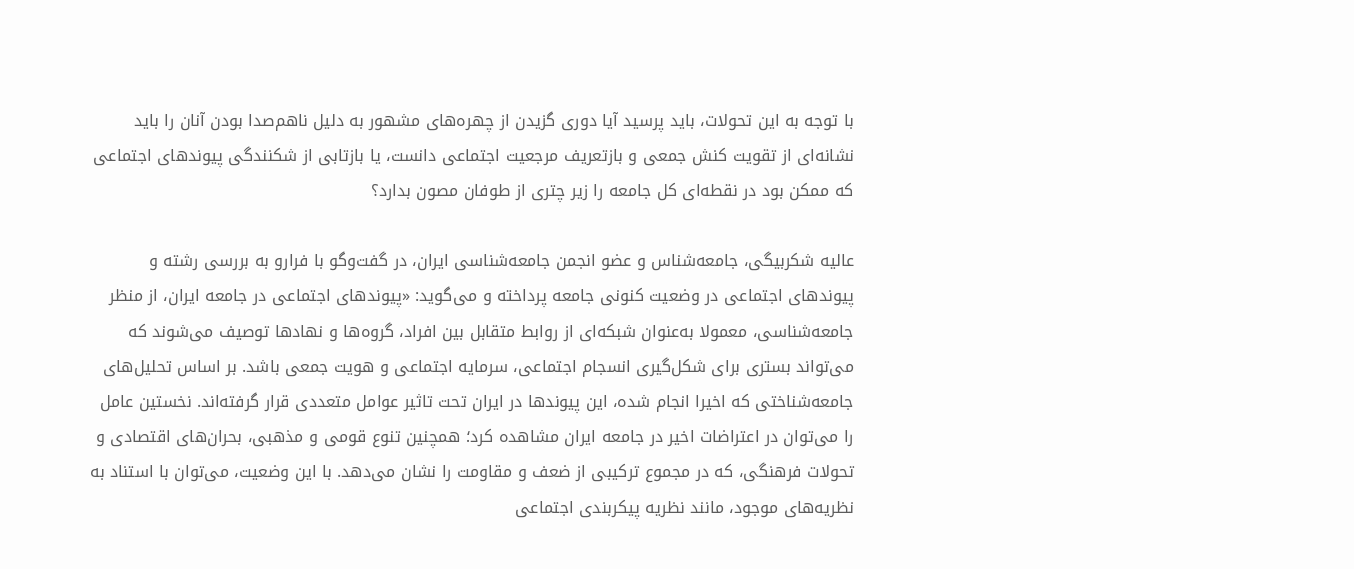با توجه به این تحولات، باید پرسید آیا دوری گزیدن از چهره‌های مشهور به دلیل ناهم‌صدا بودن آنان را باید نشانه‌ای از تقویت کنش جمعی و بازتعریف مرجعیت اجتماعی دانست، یا بازتابی از شکنندگی پیوندهای اجتماعی که ممکن بود در نقطه‌ای کل جامعه را زیر چتری از طوفان مصون بدارد؟

عالیه شکربیگی، جامعه‌شناس و عضو انجمن جامعه‌شناسی ایران، در گفت‌وگو با فرارو به بررسی رشته و پیوندهای اجتماعی در وضعیت کنونی جامعه پرداخته و می‌گوید: «پیوندهای اجتماعی در جامعه ایران، از منظر جامعه‌شناسی، معمولا به‌عنوان شبکه‌ای از روابط متقابل بین افراد، گروه‌ها و نهادها توصیف می‌شوند که می‌تواند بستری برای شکل‌گیری انسجام اجتماعی، سرمایه اجتماعی و هویت جمعی باشد. بر اساس تحلیل‌های جامعه‌شناختی که اخیرا انجام شده، این پیوندها در ایران تحت تاثیر عوامل متعددی قرار گرفته‌اند. نخستین عامل را می‌توان در اعتراضات اخیر در جامعه ایران مشاهده کرد؛ همچنین تنوع قومی و مذهبی، بحران‌های اقتصادی و تحولات فرهنگی، که در مجموع ترکیبی از ضعف و مقاومت را نشان می‌دهد. با این وضعیت، می‌توان با استناد به نظریه‌های موجود، مانند نظریه پیکربندی اجتماعی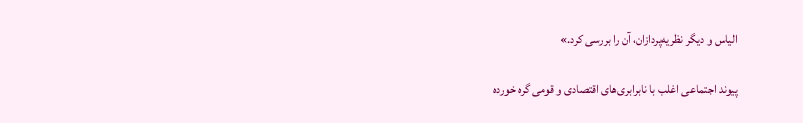الیاس و دیگر نظریه‌پردازان، آن را بررسی کرد.»

پیوند اجتماعی اغلب با نابرابری‌های اقتصادی و قومی گره خورده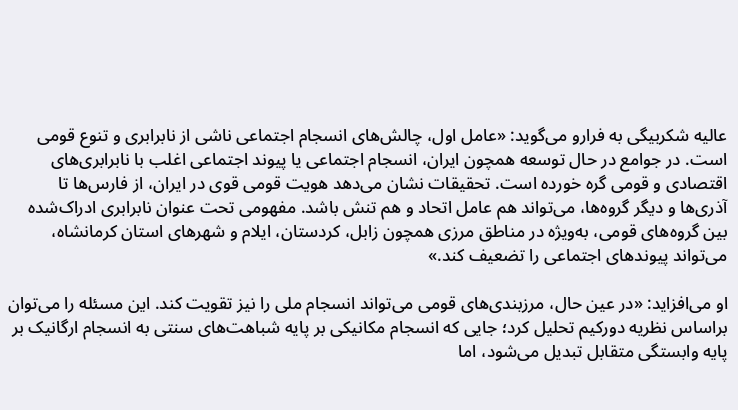عالیه شکربیگی به فرارو می‌گوید: «عامل اول، چالش‌های انسجام اجتماعی ناشی از نابرابری و تنوع قومی است. در جوامع در حال توسعه همچون ایران، انسجام اجتماعی یا پیوند اجتماعی اغلب با نابرابری‌های اقتصادی و قومی گره خورده است. تحقیقات نشان می‌دهد هویت قومی قوی در ایران، از فارس‌ها تا آذری‌ها و دیگر گروه‌ها، می‌تواند هم عامل اتحاد و هم تنش باشد. مفهومی تحت عنوان نابرابری ادراک‌شده بین گروه‌های قومی، به‌ویژه در مناطق مرزی همچون زابل، کردستان، ایلام و شهرهای استان کرمانشاه، می‌تواند پیوندهای اجتماعی را تضعیف کند.»

او می‌افزاید: «در عین حال، مرزبندی‌های قومی می‌تواند انسجام ملی را نیز تقویت کند. این مسئله را می‌توان براساس نظریه دورکیم تحلیل کرد؛ جایی که انسجام مکانیکی بر پایه شباهت‌های سنتی به انسجام ارگانیک بر پایه وابستگی متقابل تبدیل می‌شود، اما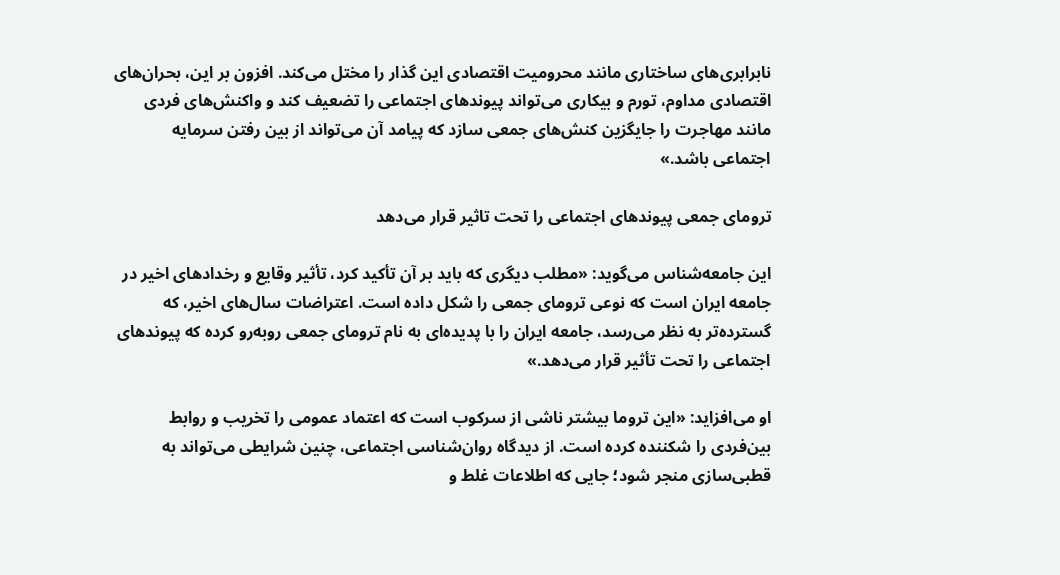نابرابری‌های ساختاری مانند محرومیت اقتصادی این گذار را مختل می‌کند. افزون بر این، بحران‌های اقتصادی مداوم، تورم و بیکاری می‌تواند پیوندهای اجتماعی را تضعیف کند و واکنش‌های فردی مانند مهاجرت را جایگزین کنش‌های جمعی سازد که پیامد آن می‌تواند از بین رفتن سرمایه اجتماعی باشد.»

ترومای جمعی پیوندهای اجتماعی را تحت تاثیر قرار می‌دهد

این جامعه‌شناس می‌گوید: «مطلب دیگری که باید بر آن تأکید کرد، تأثیر وقایع و رخدادهای اخیر در جامعه ایران است که نوعی ترومای جمعی را شکل داده است. اعتراضات سال‌های اخیر، که گسترده‌تر به نظر می‌رسد، جامعه ایران را با پدیده‌ای به نام ترومای جمعی روبه‌رو کرده که پیوندهای اجتماعی را تحت تأثیر قرار می‌دهد.»

او می‌افزاید: «این تروما بیشتر ناشی از سرکوب است که اعتماد عمومی را تخریب و روابط بین‌فردی را شکننده کرده است. از دیدگاه روان‌شناسی اجتماعی، چنین شرایطی می‌تواند به قطبی‌سازی منجر شود؛ جایی که اطلاعات غلط و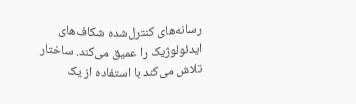رسانه‌های کنترل‌شده شکاف‌های ایدئولوژیک را عمیق می‌کند. ساختار تلاش می‌کند با استفاده از یک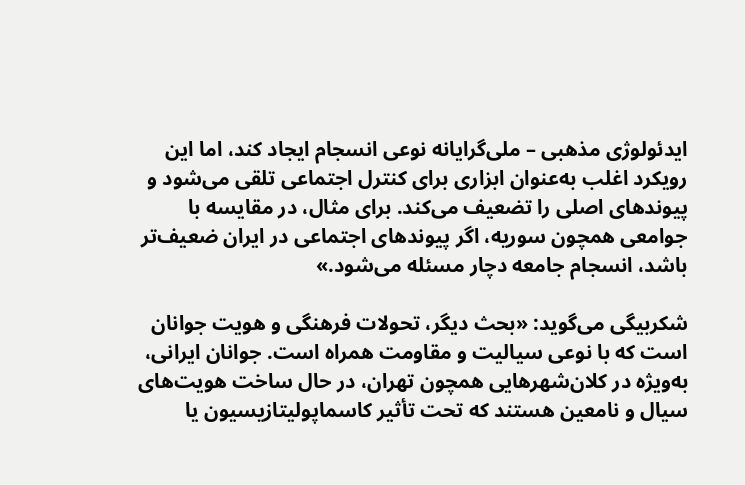ایدئولوژی مذهبی – ملی‌گرایانه نوعی انسجام ایجاد کند، اما این رویکرد اغلب به‌عنوان ابزاری برای کنترل اجتماعی تلقی می‌شود و پیوندهای اصلی را تضعیف می‌کند. برای مثال، در مقایسه با جوامعی همچون سوریه، اگر پیوندهای اجتماعی در ایران ضعیف‌تر باشد، انسجام جامعه دچار مسئله می‌شود.»

شکربیگی می‌گوید: «بحث دیگر، تحولات فرهنگی و هویت جوانان است که با نوعی سیالیت و مقاومت همراه است. جوانان ایرانی، به‌ویژه در کلان‌شهرهایی همچون تهران، در حال ساخت هویت‌های سیال و نامعین هستند که تحت تأثیر کاسماپولیتازیسیون یا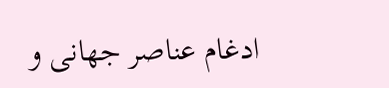ادغام عناصر جهانی و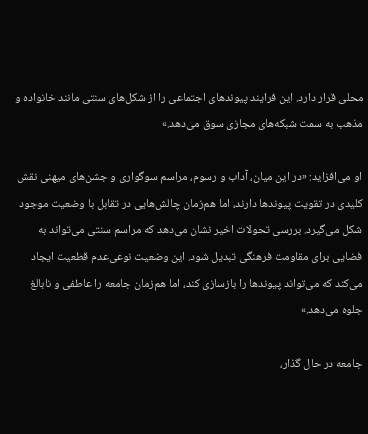محلی قرار دارد. این فرایند پیوندهای اجتماعی را از شکل‌های سنتی مانند خانواده و مذهب به سمت شبکه‌های مجازی سوق می‌دهد.»

او می‌افزاید: «در این میان، آداب و رسوم، مراسم سوگواری و جشن‌های میهنی نقش کلیدی در تقویت پیوندها دارند، اما هم‌زمان چالش‌هایی در تقابل با وضعیت موجود شکل می‌گیرد. بررسی تحولات اخیر نشان می‌دهد که مراسم سنتی می‌تواند به فضایی برای مقاومت فرهنگی تبدیل شود. این وضعیت نوعی‌عدم قطعیت ایجاد می‌کند که می‌تواند پیوندها را بازسازی کند، اما هم‌زمان جامعه را عاطفی و نابالغ جلوه می‌دهد.»

جامعه در حال گذار،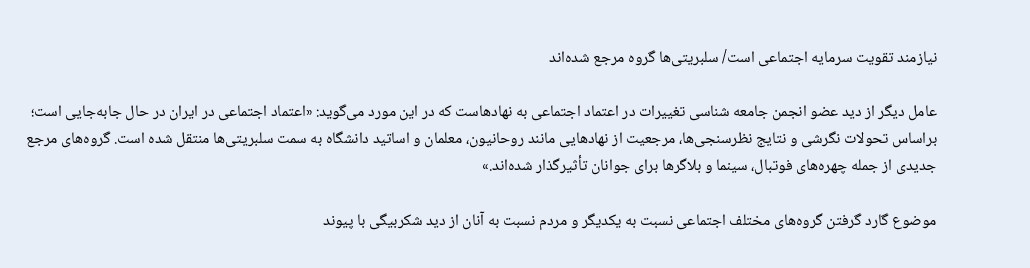نیازمند تقویت سرمایه اجتماعی است/ سلبریتی‌ها گروه مرجع شده‌اند

عامل دیگر از دید عضو انجمن جامعه شناسی تغییرات در اعتماد اجتماعی به نهادهاست که در این مورد می‌گوید: «اعتماد اجتماعی در ایران در حال جابه‌جایی است؛ براساس تحولات نگرشی و نتایج نظرسنجی‌ها، مرجعیت از نهادهایی مانند روحانیون، معلمان و اساتید دانشگاه به سمت سلبریتی‌ها منتقل شده است. گروه‌های مرجع جدیدی از جمله چهره‌های فوتبال، سینما و بلاگرها برای جوانان تأثیرگذار شده‌اند.»

موضوع گارد گرفتن گروه‌های مختلف اجتماعی نسبت به یکدیگر و مردم نسبت به آنان از دید شکربیگی با پیوند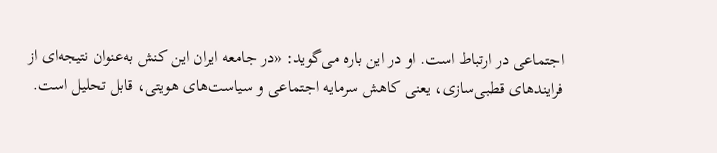اجتماعی در ارتباط است. او در این باره می‌گوید: «در جامعه ایران این کنش به‌عنوان نتیجه‌ای از فرایندهای قطبی‌سازی، یعنی کاهش سرمایه اجتماعی و سیاست‌های هویتی، قابل تحلیل است.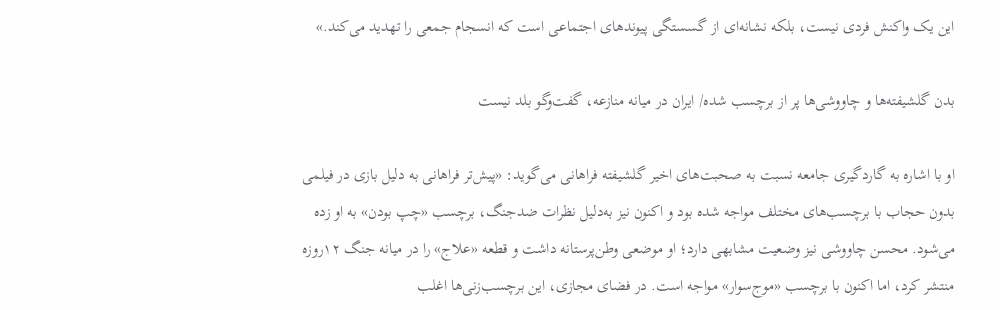این یک واکنش فردی نیست، بلکه نشانه‌ای از گسستگی پیوندهای اجتماعی است که انسجام جمعی را تهدید می‌کند.»

بدن گلشیفته‌ها و چاووشی‌ها پر از برچسب شده/ ایران در میانه منازعه، گفت‌وگو بلد نیست

او با اشاره به گاردگیری جامعه نسبت به صحبت‌های اخیر گلشیفته فراهانی می‌گوید: «پیش‌تر فراهانی به دلیل بازی در فیلمی بدون حجاب با برچسب‌های مختلف مواجه شده بود و اکنون نیز به‌دلیل نظرات ضدجنگ، برچسب «چپ بودن» به او زده می‌شود. محسن چاووشی نیز وضعیت مشابهی دارد؛ او موضعی وطن‌پرستانه داشت و قطعه «علاج» را در میانه جنگ ۱۲روزه منتشر کرد، اما اکنون با برچسب «موج‌سوار» مواجه است. در فضای مجازی، این برچسب‌زنی‌ها اغلب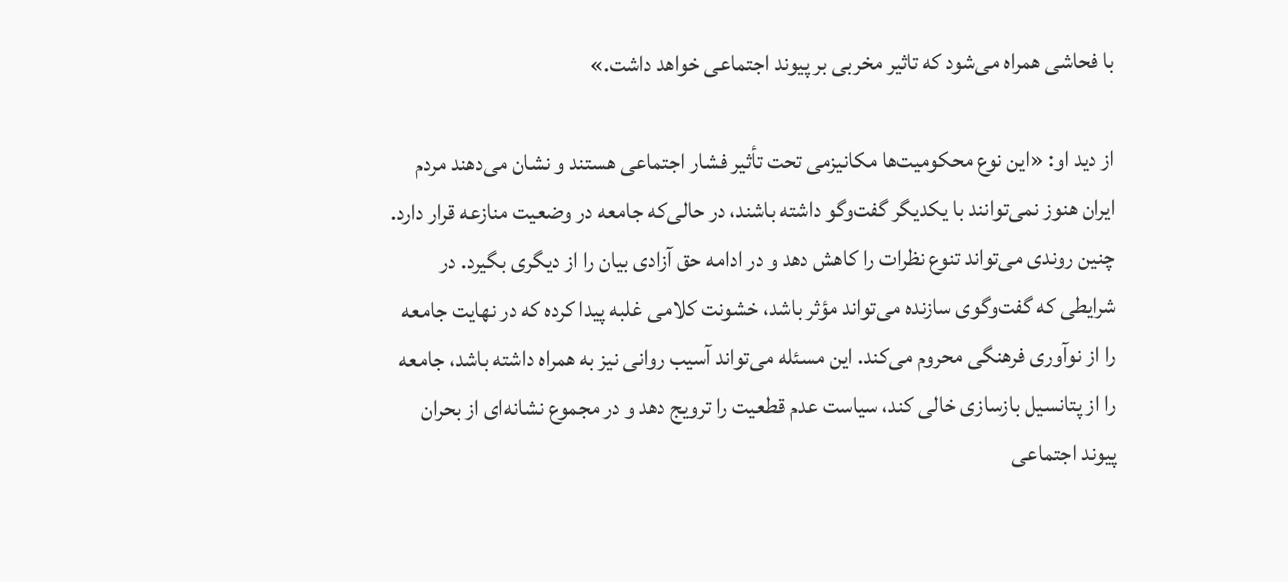با فحاشی همراه می‌شود که تاثیر مخربی بر پیوند اجتماعی خواهد داشت.»

از دید او: «این نوع محکومیت‌ها مکانیزمی تحت تأثیر فشار اجتماعی هستند و نشان می‌دهند مردم ایران هنوز نمی‌توانند با یکدیگر گفت‌وگو داشته باشند، در حالی‌که جامعه در وضعیت منازعه قرار دارد. چنین روندی می‌تواند تنوع نظرات را کاهش دهد و در ادامه حق آزادی بیان را از دیگری بگیرد. در شرایطی که گفت‌وگوی سازنده می‌تواند مؤثر باشد، خشونت کلامی غلبه پیدا کرده که در نهایت جامعه را از نوآوری فرهنگی محروم می‌کند. این مسئله می‌تواند آسیب روانی نیز به همراه داشته باشد، جامعه را از پتانسیل بازسازی خالی کند، سیاست عدم قطعیت را ترویج دهد و در مجموع نشانه‌ای از بحران پیوند اجتماعی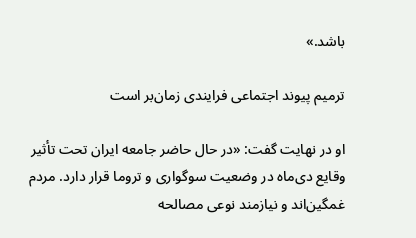باشد.»

ترمیم پیوند اجتماعی فرایندی زمان‌بر است

او در نهایت گفت: «در حال حاضر جامعه ایران تحت تأثیر وقایع دی‌ماه در وضعیت سوگواری و تروما قرار دارد. مردم غمگین‌اند و نیازمند نوعی مصالحه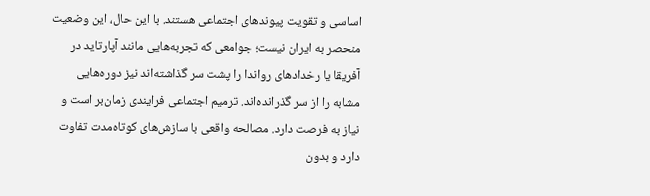اساسی و تقویت پیوندهای اجتماعی هستند. با این حال، این وضعیت منحصر به ایران نیست؛ جوامعی که تجربه‌هایی مانند آپارتاید در آفریقا یا رخدادهای رواندا را پشت سر گذاشته‌اند نیز دوره‌هایی مشابه را از سر گذرانده‌اند. ترمیم اجتماعی فرایندی زمان‌بر است و نیاز به فرصت دارد. مصالحه واقعی با سازش‌های کوتاه‌مدت تفاوت دارد و بدون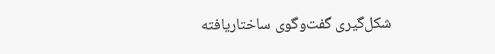شکل‌گیری گفت‌وگوی ساختاریافته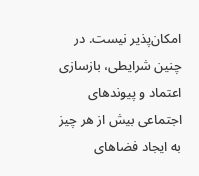امکان‌پذیر نیست. در چنین شرایطی، بازسازی اعتماد و پیوندهای اجتماعی بیش از هر چیز به ایجاد فضاهای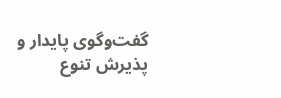گفت‌وگوی پایدار و پذیرش تنوع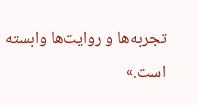تجربه‌ها و روایت‌ها وابسته است.»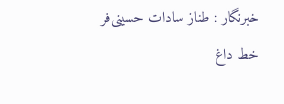خبرنگار : طناز سادات حسینی‌فر
خط داغ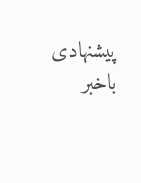پیشنهادی باخبر